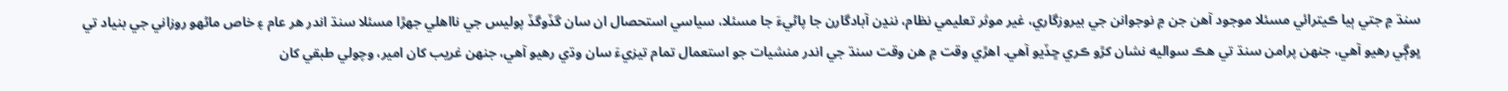سنڌ ۾ جتي ٻيا ڪيترائي مسئلا موجود آهن جن ۾ نوجوانن جي بيروزگاري، غير موثر تعليمي نظام، ننڍن آبادگارن جا پاڻيءَ جا مسئلا، سياسي استحصال ان سان گڏوگڏ پوليس جي نااهلي جهڙا مسئلا سنڌ اندر هر عام ۽ خاص ماڻهو روزاني جي بنياد تي ڀوڳي رهيو آهي، جنهن پرامن سنڌ تي هڪ سواليه نشان کڙو ڪري ڇڏيو آهي. اهڙي وقت ۾ هن وقت سنڌ جي اندر منشيات جو استعمال تمام تيزيءَ سان وڌي رهيو آهي، جنهن غريب کان امير، وچولي طبقي کان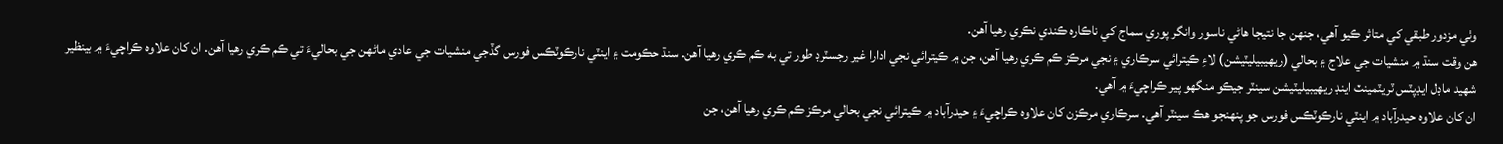وٺي مزدور طبقي کي متاثر ڪيو آهي، جنهن جا نتيجا هاڻي ناسور وانگر پوري سماج کي ناڪاره ڪندي نڪري رهيا آهن.
هن وقت سنڌ ۾ منشيات جي علاج ۽ بحالي (ريهيبيليٽيشن) لاءِ ڪيترائي سرڪاري ۽ نجي مرڪز ڪم ڪري رهيا آهن، جن ۾ ڪيترائي نجي ادارا غير رجسٽرڊ طور تي به ڪم ڪري رهيا آهن. سنڌ حڪومت ۽ اينٽي نارڪوٽڪس فورس گڏجي منشيات جي عادي ماڻهن جي بحاليءَ تي ڪم ڪري رهيا آهن. ان کان علاوه ڪراچيءَ ۾ بينظير شهيد ماڊل ايڊپٽس ٽريٽمينٽ اينڊ ريهيبيليٽيشن سينٽر جيڪو منگهو پير ڪراچيءَ ۾ آهي.
ان کان علاوه حيدرآباد ۾ اينٽي نارڪوٽڪس فورس جو پنهنجو هڪ سينٽر آهي. سرڪاري مرڪزن کان علاوه ڪراچيءَ ۽ حيدرآباد ۾ ڪيترائي نجي بحالي مرڪز ڪم ڪري رهيا آهن، جن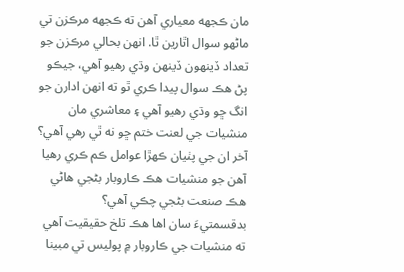مان ڪجهه معياري آهن ته ڪجهه مرڪزن تي ماڻهو سوال اٿارين ٿا. انهن بحالي مرڪزن جو تعداد ڏينهون ڏينهن وڌي رهيو آهي، جيڪو پڻ هڪ سوال پيدا ڪري ٿو ته انهن ادارن جو انگ ڇو وڌي رهيو آهي ۽ معاشري مان منشيات جي لعنت ختم ڇو نه ٿي رهي آهي؟ آخر ان جي پٺيان ڪهڙا عوامل ڪم ڪري رهيا آهن جو منشيات هڪ ڪاروبار بڻجي هاڻي هڪ صنعت بڻجي چڪي آهي؟
بدقسمتيءَ سان اها هڪ تلخ حقيقيت آهي ته منشيات جي ڪاروبار ۾ پوليس تي مبينا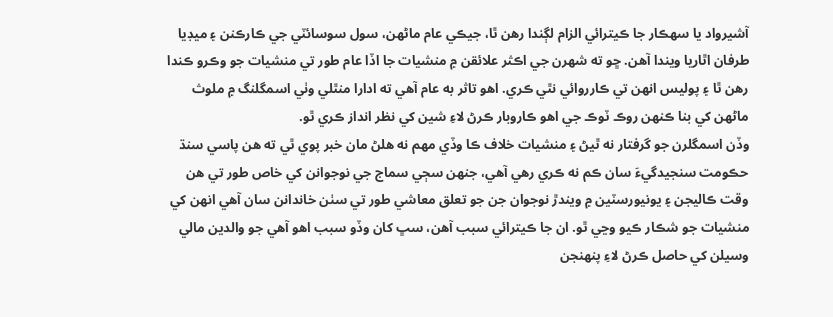آشيرواد يا سهڪار جا ڪيترائي الزام لڳندا رهن ٿا، جيڪي عام ماڻهن، سول سوسائٽي جي ڪارڪنن ۽ ميڊيا طرفان اٿاريا ويندا آهن. ڇو ته شهرن جي اڪثر علائقن ۾ منشيات جا اڏا عام طور تي منشيات جو وڪرو ڪندا رهن ٿا ۽ پوليس انهن تي ڪارروائي نٿي ڪري. اهو تاثر به عام آهي ته ادارا منٿلي وٺي اسمگلنگ ۾ ملوث ماڻهن کي بنا ڪنهن روڪ ٽوڪ جي اهو ڪاروبار ڪرڻ لاءِ شين کي نظر انداز ڪري ٿو.
وڏن اسمگلرن جو گرفتار نه ٿيڻ ۽ منشيات خلاف ڪا وڏي مهم نه هلڻ مان خبر پوي ٿي ته هن پاسي سنڌ حڪومت سنجيدگيءَ سان ڪم نه ڪري رهي آهي، جنهن سڄي سماج جي نوجوانن کي خاص طور تي هن وقت ڪاليجن ۽ يونيورسٽين ۾ ويندڙ نوجوان جن جو تعلق معاشي طور تي سٺن خاندانن سان آهي انهن کي منشيات جو شڪار ڪيو وڃي ٿو. ان جا ڪيترائي سبب آهن، سڀ کان وڏو سبب اهو آهي جو والدين مالي وسيلن کي حاصل ڪرڻ لاءِ پنهنجن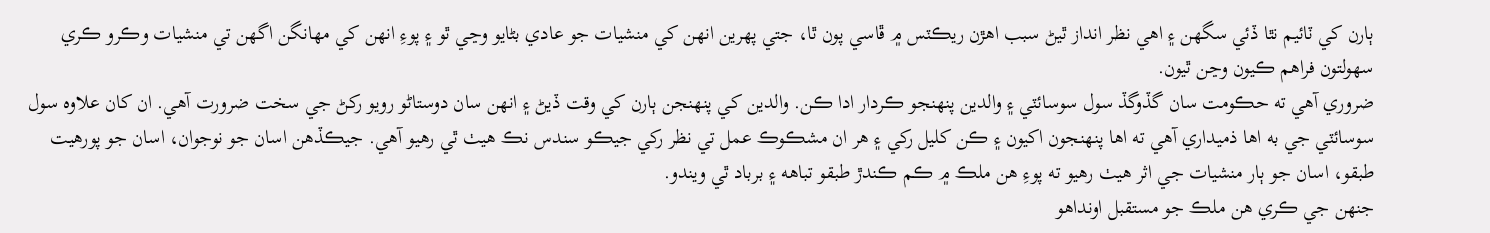ٻارن کي ٽائيم نٿا ڏئي سگهن ۽ اهي نظر انداز ٿيڻ سبب اهڙن ريڪٽس ۾ ڦاسي پون ٿا، جتي پهرين انهن کي منشيات جو عادي بڻايو وڃي ٿو ۽ پوءِ انهن کي مهانگن اگهن تي منشيات وڪرو ڪري سهولتون فراهم ڪيون وڃن ٿيون.
ضروري آهي ته حڪومت سان گڏوگڏ سول سوسائٽي ۽ والدين پنهنجو ڪردار ادا ڪن. والدين کي پنهنجن ٻارن کي وقت ڏيڻ ۽ انهن سان دوستاڻو رويو رکڻ جي سخت ضرورت آهي. ان کان علاوه سول سوسائٽي جي به اها ذميداري آهي ته اها پنهنجون اکيون ۽ ڪن کليل رکي ۽ هر ان مشڪوڪ عمل تي نظر رکي جيڪو سندس نڪ هيٺ ٿي رهيو آهي. جيڪڏهن اسان جو نوجوان، اسان جو پورهيت طبقو، اسان جو ٻار منشيات جي اثر هيٺ رهيو ته پوءِ هن ملڪ ۾ ڪم ڪندڙ طبقو تباهه ۽ برباد ٿي ويندو.
جنهن جي ڪري هن ملڪ جو مستقبل اونداهو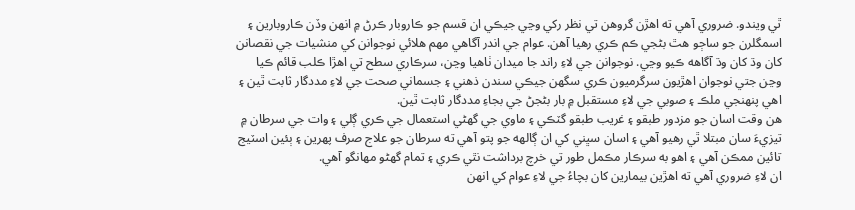ٿي ويندو. ضروري آهي ته اهڙن گروهن تي نظر رکي وڃي جيڪي ان قسم جو ڪاروبار ڪرڻ ۾ انهن وڏن ڪاروبارين ۽ اسمگلرن جو ساڄو هٿ بڻجي ڪم ڪري رهيا آهن. عوام جي اندر آگاهي مهم هلائي نوجوانن کي منشيات جي نقصانن کان وڌ کان وڌ آگاهه ڪيو وڃي. نوجوانن جي لاءِ راند جا ميدان ٺاهيا وڃن، سرڪاري سطح تي اهڙا ڪلب قائم ڪيا وڃن جتي نوجوان اهڙيون سرگرميون ڪري سگهن جيڪي سندن ذهني ۽ جسماني صحت جي لاءِ مددگار ثابت ٿين ۽ اهي پنهنجي ملڪ ۽ صوبي جي لاءِ مستقبل ۾ بار بڻجڻ جي بجاءِ مددگار ثابت ٿين.
هن وقت اسان جو مزدور طبقو ۽ غريب طبقو گٽڪي ۽ ماوي جي گهڻي استعمال جي ڪري ڳلي ۽ وات جي سرطان ۾ تيزيءَ سان مبتلا ٿي رهيو آهي ۽ اسان سڀني کي ان ڳالهه جو پتو آهي ته سرطان جو علاج صرف پهرين ۽ ٻئين اسٽيج تائين ممڪن آهي ۽ اهو به سرڪار مڪمل طور تي خرچ برداشت نٿي ڪري ۽ تمام گهڻو مهانگو آهي.
ان لاءِ ضروري آهي ته اهڙين بيمارين کان بچاءُ جي لاءِ عوام کي انهن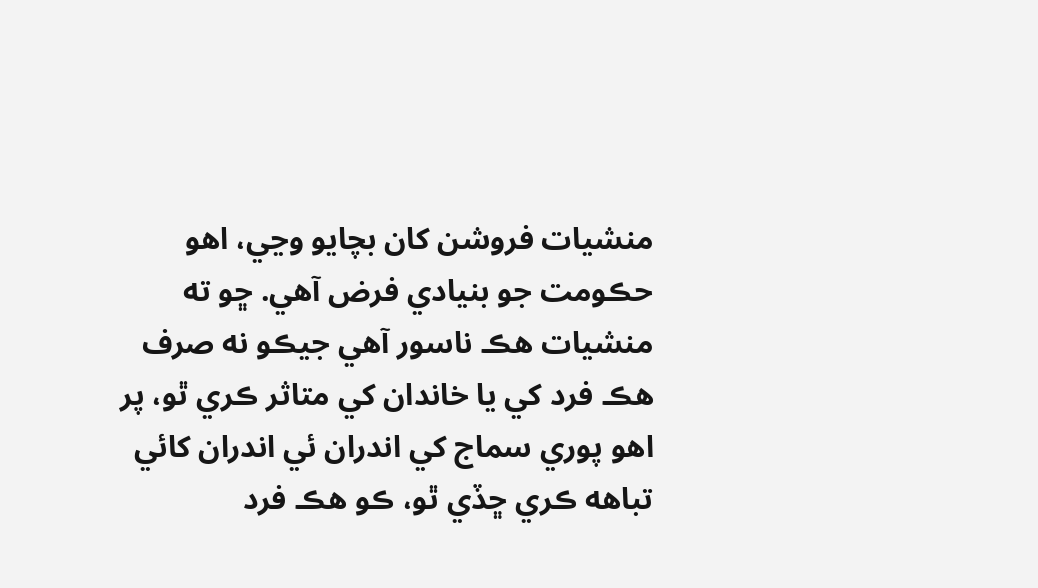منشيات فروشن کان بچايو وڃي، اهو حڪومت جو بنيادي فرض آهي. ڇو ته منشيات هڪ ناسور آهي جيڪو نه صرف هڪ فرد کي يا خاندان کي متاثر ڪري ٿو، پر اهو پوري سماج کي اندران ئي اندران کائي تباهه ڪري ڇڏي ٿو، ڪو هڪ فرد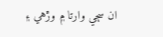ان سڄي وارتا ۾ وڙهي ۽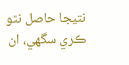نتيجا حاصل نٿو ڪري سگهي، ان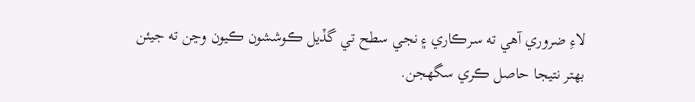لاءِ ضروري آهي ته سرڪاري ۽ نجي سطح تي گڏيل ڪوششون ڪيون وڃن ته جيئن بهتر نتيجا حاصل ڪري سگهجن.